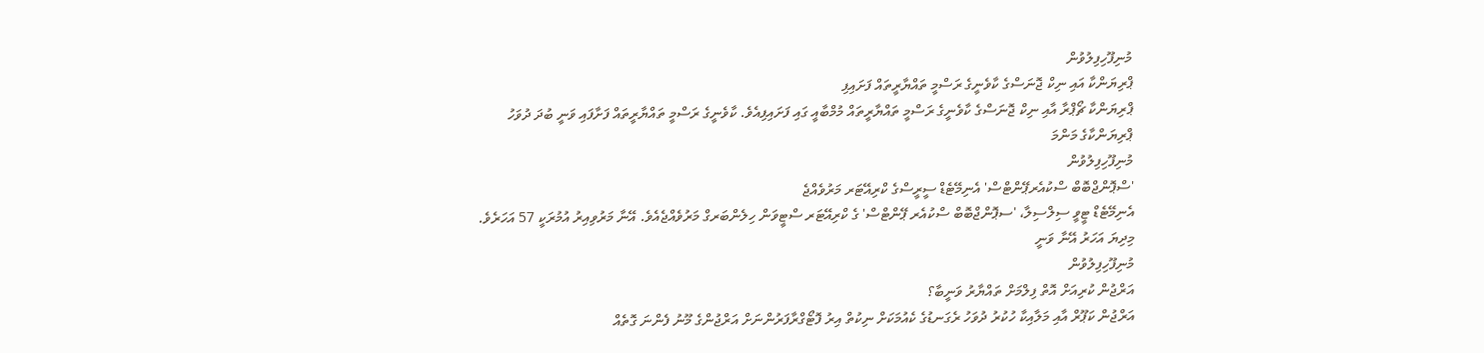މުނިފޫހިފިލުވުން
ޕްރިޔަންކާ އައި ނިކް ޖޮނަސްގެ ކާވެނީގެ ރަސްމީ ތައްޔާރީތައް ފަށައިފި
ޕްރިޔަންކާ ޗޯޕްރާ އާއި ނިކް ޖޮނަސްގެ ކާވެނީގެ ރަސްމީ ތައްޔާރީތައް މުމްބާއީ ގައި ފަށައިފިއެވެ. ކާވެނީގެ ރަސްމީ ތައްޔާރީތައް ފަށާފައި ވަނީ ބުދަ ދުވަހު ޕްރިޔަންކާގެ މަންމަ
މުނިފޫހިފިލުވުން
'ސްޕޮންޖްބޮބް ސްކުއެރޕޭންޓްސް' އެނިމޭޓެޑް ސީރީސްގެ ކްރިއޭޓަރ މަރުވެއްޖެ
އެނިމޭޓެޑް ޓީވީ ސިލްސިލާ، 'ސޕޮންޖްބޮބް ސްކުއެރ ޕޭންޓްސް' ގެ ކްރިއޭޓަރ ސްޓީވަން ހިލެންބަރގް މަރުވެއްޖެއެވެ. އޭނާ މަރުވިއިރު އުމުރަކީ 57 އަހަރެވެ. މިދިޔަ އަހަރު އޭނާ ވަނީ
މުނިފޫހިފިލުވުން
އަރްޖުން ކުރިއަށް އޮތް ފިލްމަށް ތައްޔާރު ވަނީބާ؟
އަރްޖުން ކަޕޫރް އާއި މަލާއިކާ ހުކުރު ދުވަހު ރެގަނޑުގެ ކެއުމަކަށް ނިކުތް އިރު ފޮޓޯގްރާފަރުންނަށް އަރްޖުންގެ މޫނު ފެންނަ ގޮތެއް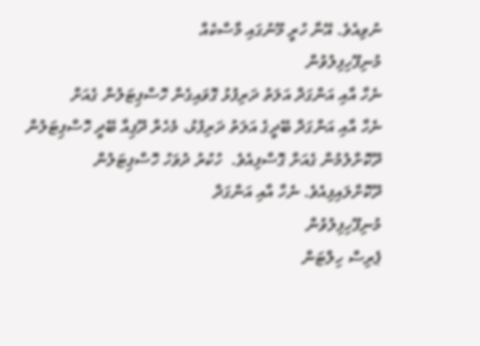ނުވިއެވެ. އޭނާ ހުރީ މޫނުގައި މާސްކެއް
މުނިފޫހިފިލުވުން
ނެހާ އާއި އަންގަދް އަލަތު ދަރިފުޅު ގޮވައިގެން ހޮސްޕިޓަލުން ގެއަށް
ނެހާ އާއި އަންގަދް ބޭދީގެ އަލަތު ދަރިފުޅު، މެހެރް ދޫޕިއާ ބޭދީ ހޮސްޕިޓަލުން ދޫކޮށްލުމުން ގެއަށް ގޮސްފިއެވެ.  ހުކުރު ދުވަހު ހޮސްޕިޓަލުން ދޫކޮށްލައިފިއެވެ. ނެހާ އާއި އަންގަދް
މުނިފޫހިފިލުވުން
ޕެރިސް ހިލްޓަން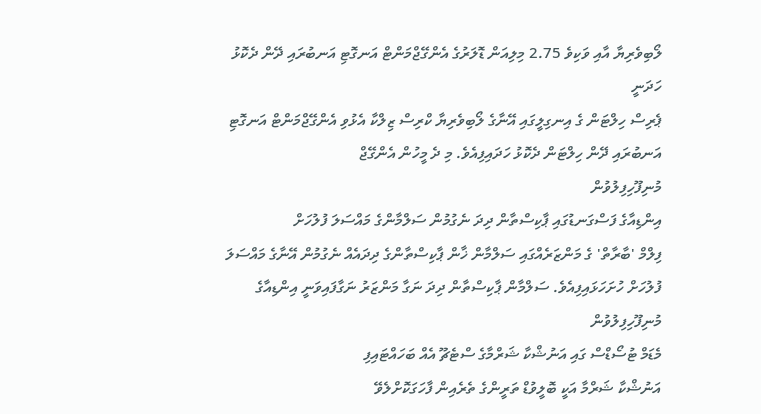ލޯބިވެރިޔާ އާއި ވަކިވެ 2.75 މިލިއަން ޑޮލަރުގެ އެންގޭޖްމަންޓް އަނގޮޓި އަނބުރައި ދޭން ދެކޮޅު ހަދަނީ
ޕެރިސް ހިލްޓަން ގެ އިނގިލީގައި އޭނާގެ ލޯބިވެރިޔާ ކްރިސް ޒިލްކާ އެޅުވި އެންގޭޖްމަންޓް އަނގޮޓި އަނބުރައި ދޭން ހިލްޓަން ދެކޮޅު ހަދައިފިއެވެ. މި ދެ މީހުން އެންގޭޖް
މުނިފޫހިފިލުވުން
އިންޑިއާގެ ފަސްގަނޑުގައި ޕާކިސްތާން ދިދަ ނެގުމުން ސަލްމާންގެ މައްސަލަ ފުލުހަށް
ފިލްމް 'ބާރާތް' ގެ މަންޒަރެއްގައި ސަލްމާން ޚާން ޕާކިސްތާންގެ ދިދައެއް ނެގުމުން އޭނާގެ މައްސަލަ ފުލުހަށް ހުށަހަޅައިފިއެވެ. ސަލްމާން ޕާކިސްތާން ދިދަ ނަގާ މަންޒަރު ނަގާފައިވަނީ އިންޑިއާގެ
މުނިފޫހިފިލުވުން
މެޑަމް ޓުސޯޑްސް ގައި އަނުޝްކާ ޝަރްމާގެ ސްޓެޗޫ އެއް ބަހައްޓައިފި
އަނުޝްކާ ޝަރްމާ އަކީ ބޮލީވުޑް ތަރީންގެ ތެރެއިން ފާހަގަކޮށްލެވޭ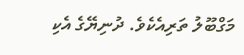މަގްބޫލު ތަރިއެކެވެ. ދުނިޔޭގެ އެކި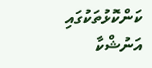ކަންކޮޅުތަކުގައި އަނުޝްކާ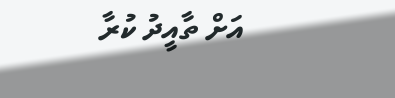އަށް ތާއީދު ކުރާ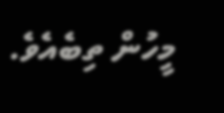މީހުން ތިބެއެވެ.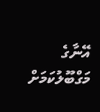އޭނާގެ މަގްބޫލުކަމަށް